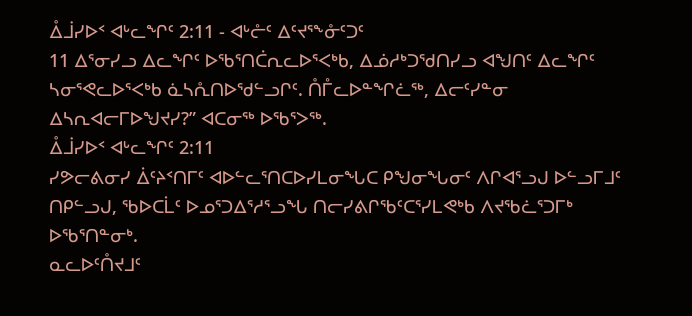ᐂᒨᓯᐅᑉ ᐊᒡᓚᖏᑦ 2:11 - ᐊᒡᓔᑦ ᐃᑦᔪᕐᖕᓁᑦᑐᑦ
11 ᐃᕐᓂᓯᓗ ᐃᓚᖏᑦ ᐅᖃᕐᑎᑖᕆᓚᐅᕐᐸᒃᑲ, ᐃᓅᓱᒃᑐᖁᑎᓯᓗ ᐊᖑᑎᑦ ᐃᓚᖏᑦ ᓴᓂᕐᕙᓚᐅᕐᐸᒃᑲ ᓈᓴᕅᑎᐅᖁᓪᓗᒋᑦ. ᑍᒤᓚᐅᓐᖏᓛᖅ, ᐃᓕᑦᓯᓐᓂ ᐃᓴᕆᐊᓕᒥᐅᖑᔪᓯ?” ᐊᑕᓂᖅ ᐅᖃᕐᐳᖅ.
ᐂᒨᓯᐅᑉ ᐊᒡᓚᖏᑦ 2:11
ᓯᕗᓕᕕᓂᓯ ᐄᑦᔨᑉᑎᒥᑦ ᐊᐅᓪᓚᕐᑎᑕᐅᓯᒪᓂᖓᑕ ᑭᖑᓂᖓᓂᑦ ᐱᒋᐊᕐᓗᒍ ᐅᓪᓗᒥᒧᑦ ᑎᑭᓪᓗᒍ, ᖃᐅᑕᒫᑦ ᐅᓄᕐᑐᐃᕐᓱᕐᓗᖓ ᑎᓕᓯᕕᒋᖃᑦᑕᕐᓯᒪᕙᒃᑲ ᐱᔪᖃᓛᕐᑐᒥᒃ ᐅᖃᕐᑎᓐᓂᒃ.
ᓇᓚᐅᑦᑍᔪᒧᑦ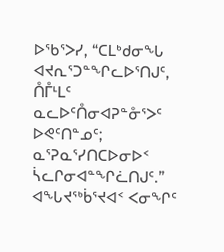ᐅᖃᕐᐳᓯ, “ᑕᒪᒃᑯᓂᖓ ᐊᔪᕆᕐᑐᓐᖏᓚᐅᕐᑎᒍᑦ, ᑍᒤᒻᒪᑦ ᓇᓚᐅᑦᑍᓂᐊᕈᓐᓁᕐᐳᑦ ᐅᕙᑦᑎᓐᓄᑦ; ᓇᕐᕈᓇᕐᓯᑎᑕᐅᓂᐅᑉ ᓵᓚᒋᓂᐊᓐᖏᓛᑎᒍᑦ.”
ᐊᖓᔪᖅᑳᕐᔪᐊᑉ ᐸᓂᖏᑦ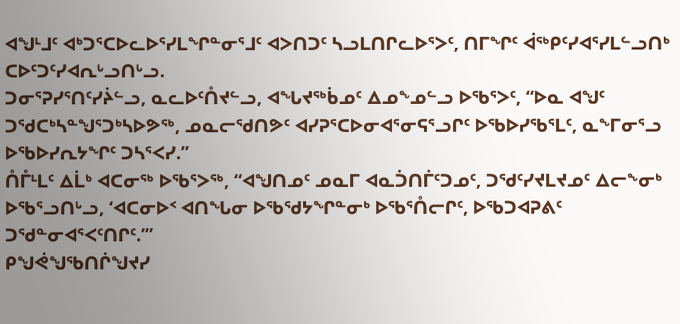ᐊᖑᒻᒧᑦ ᐊᒃᑐᕐᑕᐅᓚᐅᕐᓯᒪᖏᓐᓂᕐᒧᑦ ᐊᐳᑎᑐᑦ ᓴᓗᒪᑎᒋᓚᐅᕐᐳᑦ, ᑎᒥᖏᑦ ᐋᖅᑭᑦᓯᐊᕐᓯᒪᓪᓗᑎᒃ ᑕᐅᑦᑐᑦᓯᐊᕆᒡᓗᑎᒡᓗ.
ᑐᓂᕐᕈᓯᕐᑎᑦᓯᔩᓪᓗ, ᓇᓚᐅᑦᑍᔪᓪᓗ, ᐊᖓᔪᖅᑳᓄᑦ ᐃᓄᖕᓄᓪᓗ ᐅᖃᕐᐳᑦ, “ᐅᓇ ᐊᖑᑦ ᑐᖁᑕᒃᓴᓐᖑᕐᑐᒃᓴᐅᕗᖅ, ᓄᓇᓕᖁᑎᕗᑦ ᐊᓯᕈᕐᑕᐅᓂᐊᕐᓂᕋᕐᓗᒋᑦ ᐅᖃᐅᓯᖃᕐᒪᑦ, ᓇᖕᒥᓂᕐᓗ ᐅᖃᐅᓯᕆᔭᖏᑦ ᑐᓴᕐᐸᓯ.”
ᑍᒤᒻᒪᑦ ᐃᒫᒃ ᐊᑕᓂᖅ ᐅᖃᕐᐳᖅ, “ᐊᖑᑎᓄᑦ ᓄᓇᒥ ᐊᓇᑑᑎᒦᑦᑐᓄᑦ, ᑐᖁᑦᓯᔪᒪᔪᓄᑦ ᐃᓕᖕᓂᒃ ᐅᖃᕐᓗᑎᒡᓗ, ‘ᐊᑕᓂᐅᑉ ᐊᑎᖓᓂ ᐅᖃᖁᔭᖏᓐᓂᒃ ᐅᖃᕐᑍᓕᒋᑦ, ᐅᖃᑐᐊᕈᕕᑦ ᑐᖁᓐᓂᐊᕐᐸᑦᑎᒋᑦ.’”
ᑭᖑᕚᖑᖃᑎᒌᖑᔪᓯ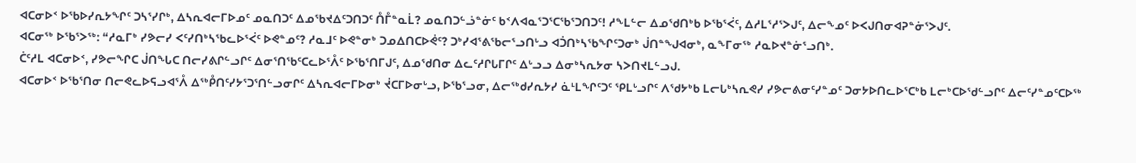ᐊᑕᓂᐅᑉ ᐅᖃᐅᓯᕆᔭᖏᑦ ᑐᓴᕐᓯᒋᒃ, ᐃᓴᕆᐊᓕᒥᐅᓄᑦ ᓄᓇᑎᑐᑦ ᐃᓄᖃᔪᐃᑦᑐᑎᑐᑦ ᑍᒤᓐᓇᒫ? ᓄᓇᑎᑐᓪᓘᓐᓃᑦ ᑲᑉᐱᐊᓇᕐᑐᕐᑕᖃᕐᑐᑎᑐᑦ! ᓱᖕᒪᓪᓕ ᐃᓄᖁᑎᒃᑲ ᐅᖃᕐᐹᑦ, ᐃᓱᒪᕐᓱᕐᐳᒍᑦ, ᐃᓕᖕᓄᑦ ᐅᐸᒍᑎᓂᐊᕈᓐᓃᕐᐳᒍᑦ.
ᐊᑕᓂᖅ ᐅᖃᕐᐳᖅ: “ᓱᓇᒥᒃ ᓯᕗᓕᓯ ᐸᑦᓯᑎᒃᓴᖃᓚᐅᕐᐹᑦ ᐅᕙᓐᓄᑦ? ᓱᓇᒧᑦ ᐅᕙᓐᓂᒃ ᑐᓄᐃᑎᑕᐅᕚᑦ? ᑐᒃᓯᐊᕐᕕᖃᓕᕐᓗᑎᒡᓗ ᐊᑑᑎᒃᓴᖃᖏᑦᑐᓂᒃ ᒎᑎᓐᖑᐊᓂᒃ, ᓇᖕᒥᓂᖅ ᓱᓇᐅᔪᓐᓃᕐᓗᑎᒃ.
ᑖᑦᓱᒪ ᐊᑕᓂᐅᑉ, ᓯᕗᓕᖏᑕ ᒎᑎᖓᑕ ᑎᓕᓯᕕᒋᓪᓗᒋᑦ ᐃᓂᕐᑎᖃᑦᑕᓚᐅᕐᐰᑦ ᐅᖃᕐᑎᒥᒍᑦ, ᐃᓄᖁᑎᓂ ᐃᓚᑦᓱᒋᒐᒥᒋᑦ ᐃᒡᓗᓗ ᐃᓂᒃᓴᕆᔭᓂ ᓴᐳᑎᔪᒪᓪᓗᒍ.
ᐊᑕᓂᐅᑉ ᐅᖃᕐᑎᓂ ᑎᓕᕙᓚᐅᕋᓗᐊᕐᐰ ᐃᖅᑬᑎᑦᓯᔭᕐᑐᕐᑎᓪᓗᓂᒋᑦ ᐃᓴᕆᐊᓕᒥᐅᓂᒃ ᔫᑕᒥᐅᓂᒡᓗ, ᐅᖃᕐᓗᓂ, ᐃᓕᖅᑯᓯᕆᔭᓯ ᓈᒻᒪᖏᑦᑐᑦ ᕿᒪᒡᓗᒋᑦ ᐱᖁᔭᒃᑲ ᒪᓕᒐᒃᓴᕆᕙᓯ ᓯᕗᓕᕕᓂᑦᓯᓐᓄᑦ ᑐᓂᔭᐅᑎᓚᐅᕐᑕᒃᑲ ᒪᓕᒃᑕᐅᖁᓪᓗᒋᑦ ᐃᓕᑦᓯᓐᓄᑦᑕᐅᖅ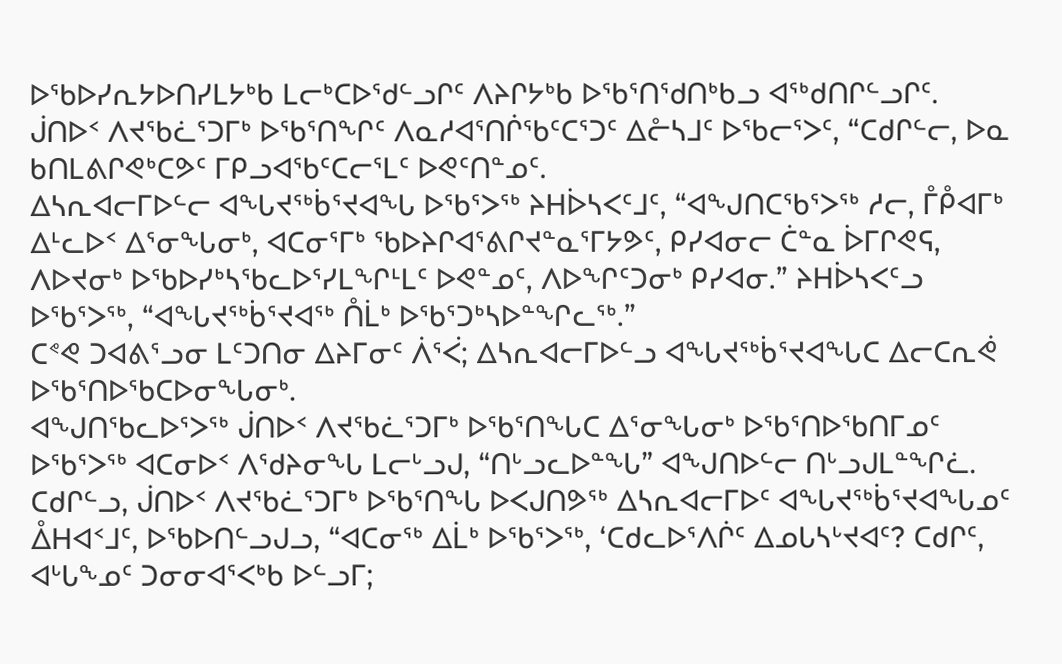ᐅᖃᐅᓯᕆᔭᐅᑎᓯᒪᔭᒃᑲ ᒪᓕᒃᑕᐅᖁᓪᓗᒋᑦ ᐱᔨᒋᔭᒃᑲ ᐅᖃᕐᑎᖁᑎᒃᑲᓗ ᐊᖅᑯᑎᒋᓪᓗᒋᑦ.
ᒎᑎᐅᑉ ᐱᔪᖃᓛᕐᑐᒥᒃ ᐅᖃᕐᑎᖏᑦ ᐱᓇᓱᐊᕐᑎᒌᖃᑦᑕᕐᑐᑦ ᐃᓔᓴᒧᑦ ᐅᖃᓕᕐᐳᑦ, “ᑕᑯᒋᓪᓕ, ᐅᓇ ᑲᑎᒪᕕᒋᕙᒃᑕᕗᑦ ᒥᑭᓗᐊᖃᑦᑕᓕᕐᒪᑦ ᐅᕙᑦᑎᓐᓄᑦ.
ᐃᓴᕆᐊᓕᒥᐅᓪᓕ ᐊᖓᔪᖅᑳᕐᔪᐊᖓ ᐅᖃᕐᐳᖅ ᔨᕼᐆᓴᐸᑦᒧᑦ, “ᐊᖑᑎᑕᖃᕐᐳᖅ ᓱᓕ, ᒤᑬᐊᒥᒃ ᐃᒻᓚᐅᑉ ᐃᕐᓂᖓᓂᒃ, ᐊᑕᓂᕐᒥᒃ ᖃᐅᔨᒋᐊᕐᕕᒋᔪᓐᓇᕐᒥᔭᕗᑦ, ᑭᓯᐊᓂᓕ ᑖᓐᓇ ᐆᒥᒋᕙᕋ, ᐱᐅᔪᓂᒃ ᐅᖃᐅᓯᒃᓴᖃᓚᐅᕐᓯᒪᖏᒻᒪᑦ ᐅᕙᓐᓄᑦ, ᐱᐅᖏᑦᑐᓂᒃ ᑭᓯᐊᓂ.” ᔨᕼᐆᓴᐸᑦᓗ ᐅᖃᕐᐳᖅ, “ᐊᖓᔪᖅᑳᕐᔪᐊᖅ ᑍᒫᒃ ᐅᖃᕐᑐᒃᓴᐅᓐᖏᓚᖅ.”
ᑕᕝᕙ ᑐᐊᕕᕐᓗᓂ ᒪᑦᑐᑎᓂ ᐃᔨᒥᓂᑦ ᐲᕐᐹ; ᐃᓴᕆᐊᓕᒥᐅᓪᓗ ᐊᖓᔪᖅᑳᕐᔪᐊᖓᑕ ᐃᓕᑕᕆᕚ ᐅᖃᕐᑎᐅᖃᑕᐅᓂᖓᓂᒃ.
ᐊᖑᑎᖃᓚᐅᕐᐳᖅ ᒎᑎᐅᑉ ᐱᔪᖃᓛᕐᑐᒥᒃ ᐅᖃᕐᑎᖓᑕ ᐃᕐᓂᖓᓂᒃ ᐅᖃᕐᑎᐅᖃᑎᒥᓄᑦ ᐅᖃᕐᐳᖅ ᐊᑕᓂᐅᑉ ᐱᖁᔨᓂᖓ ᒪᓕᒡᓗᒍ, “ᑎᒡᓗᓚᐅᓐᖓ” ᐊᖑᑎᐅᓪᓕ ᑎᒡᓗᒍᒪᓐᖏᓛ.
ᑕᑯᒋᓪᓗ, ᒎᑎᐅᑉ ᐱᔪᖃᓛᕐᑐᒥᒃ ᐅᖃᕐᑎᖓ ᐅᐸᒍᑎᕗᖅ ᐃᓴᕆᐊᓕᒥᐅᑦ ᐊᖓᔪᖅᑳᕐᔪᐊᖓᓄᑦ ᐂᕼᐊᑉᒧᑦ, ᐅᖃᐅᑎᓪᓗᒍᓗ, “ᐊᑕᓂᖅ ᐃᒫᒃ ᐅᖃᕐᐳᖅ, ‘ᑕᑯᓚᐅᕐᐱᒌᑦ ᐃᓄᒐᓴᒡᔪᐊᑦ? ᑕᑯᒋᑦ, ᐊᒡᒐᖕᓄᑦ ᑐᓂᓂᐊᕐᐸᒃᑲ ᐅᓪᓗᒥ;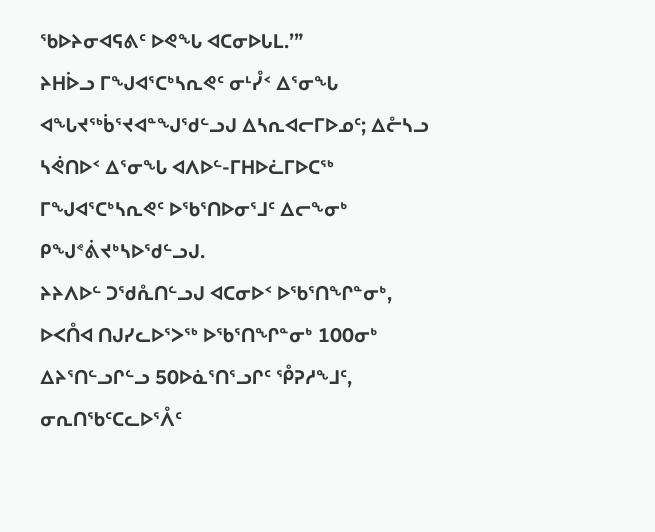ᖃᐅᔨᓂᐊᕋᕕᑦ ᐅᕙᖓ ᐊᑕᓂᐅᒐᒪ.’”
ᔨᕼᐆᓗ ᒥᖑᐊᕐᑕᒃᓴᕆᕙᑦ ᓂᒻᓮᑉ ᐃᕐᓂᖓ ᐊᖓᔪᖅᑳᕐᔪᐊᓐᖑᖁᓪᓗᒍ ᐃᓴᕆᐊᓕᒥᐅᓄᑦ; ᐃᓔᓴᓗ ᓴᕚᑎᐅᑉ ᐃᕐᓂᖓ ᐊᐱᐅᓪ-ᒥᕼᐅᓛᒥᐅᑕᖅ ᒥᖑᐊᕐᑕᒃᓴᕆᕙᑦ ᐅᖃᕐᑎᐅᓂᕐᒧᑦ ᐃᓕᖕᓂᒃ ᑭᖑᕝᕖᔪᒃᓴᐅᖁᓪᓗᒍ.
ᔨᔨᐱᐅᓪ ᑐᖁᕅᑎᓪᓗᒍ ᐊᑕᓂᐅᑉ ᐅᖃᕐᑎᖏᓐᓂᒃ, ᐅᐸᑍᐊ ᑎᒍᓯᓚᐅᕐᐳᖅ ᐅᖃᕐᑎᖏᓐᓂᒃ 100ᓂᒃ ᐃᔨᕐᑎᓪᓗᒋᓪᓗ 50ᐅᓈᕐᑎᕐᓗᒋᑦ ᕾᕈᓱᖕᒧᑦ, ᓂᕆᑎᖃᑦᑕᓚᐅᕐᐰᑦ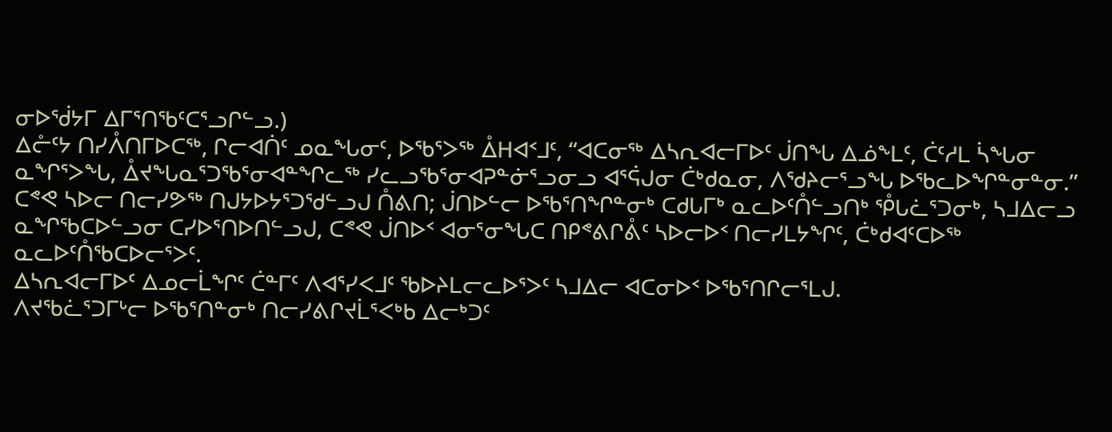ᓂᐅᖂᔭᒥ ᐃᒥᕐᑎᖃᑦᑕᕐᓗᒋᓪᓗ.)
ᐃᓔᑦᔭ ᑎᓯᐰᑎᒥᐅᑕᖅ, ᒋᓕᐊᑏᑦ ᓄᓇᖓᓂᑦ, ᐅᖃᕐᐳᖅ ᐂᕼᐊᑉᒧᑦ, “ᐊᑕᓂᖅ ᐃᓴᕆᐊᓕᒥᐅᑦ ᒎᑎᖓ ᐃᓅᖕᒪᑦ, ᑖᑦᓱᒪ ᓵᖓᓂ ᓇᖏᕐᐳᖓ, ᐂᔪᖓᓇᕐᑐᖃᕐᓂᐊᓐᖏᓚᖅ ᓯᓚᓗᖃᕐᓂᐊᕈᓐᓃᕐᓗᓂᓗ ᐊᕐᕌᒍᓂ ᑖᒃᑯᓇᓂ, ᐱᖁᔨᓕᕐᓗᖓ ᐅᖃᓚᐅᖏᓐᓂᓐᓂ.”
ᑕᕝᕙ ᓴᐅᓕ ᑎᓕᓯᕗᖅ ᑎᒍᔭᐅᔭᕐᑐᖁᓪᓗᒍ ᑍᕕᑎ; ᒎᑎᐅᓪᓕ ᐅᖃᕐᑎᖏᓐᓂᒃ ᑕᑯᒐᒥᒃ ᓇᓚᐅᑦᑍᓪᓗᑎᒃ ᕾᒐᓛᕐᑐᓂᒃ, ᓴᒧᐃᓕᓗ ᓇᖏᖃᑕᐅᓪᓗᓂ ᑕᓯᐅᕐᑎᐅᑎᓪᓗᒍ, ᑕᕝᕙ ᒎᑎᐅᑉ ᐊᓂᕐᓂᖓᑕ ᑎᑭᕝᕕᒋᕔᑦ ᓴᐅᓕᐅᑉ ᑎᓕᓯᒪᔭᖏᑦ, ᑖᒃᑯᐊᑦᑕᐅᖅ ᓇᓚᐅᑦᑍᖃᑕᐅᓕᕐᐳᑦ.
ᐃᓴᕆᐊᓕᒥᐅᑦ ᐃᓄᓕᒫᖏᑦ ᑖᓐᒥᑦ ᐱᐊᕐᓯᐸᒧᑦ ᖃᐅᔨᒪᓕᓚᐅᕐᐳᑦ ᓴᒧᐃᓕ ᐊᑕᓂᐅᑉ ᐅᖃᕐᑎᒋᓕᕐᒪᒍ.
ᐱᔪᖃᓛᕐᑐᒥᒡᓕ ᐅᖃᕐᑎᓐᓂᒃ ᑎᓕᓯᕕᒋᔪᒫᕐᐸᒃᑲ ᐃᓕᒃᑐᑦ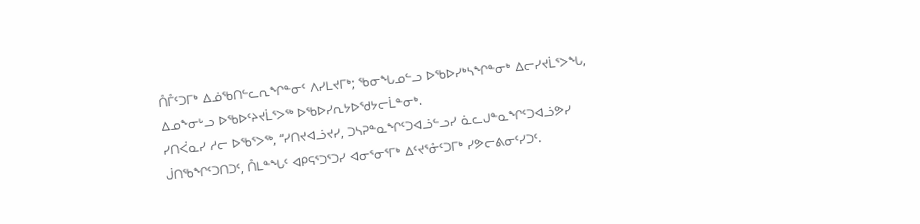ᑍᒤᑦᑐᒥᒃ ᐃᓅᖃᑎᓪᓚᕆᖏᓐᓂᑦ ᐱᓯᒪᔪᒥᒃ; ᖃᓂᖓᓄᓪᓗ ᐅᖃᐅᓯᒃᓴᖏᓐᓂᒃ ᐃᓕᓯᔪᒫᕐᐳᖓ, ᐃᓄᖕᓂᒡᓗ ᐅᖃᐅᑦᔨᔪᒫᕐᐳᖅ ᐅᖃᐅᓯᕆᔭᐅᖁᔭᓕᒫᓐᓂᒃ.
ᓯᑎᐹᓇᓯ ᓱᓕ ᐅᖃᕐᐳᖅ, “ᓯᑎᔪᐊᓘᔪᓯ, ᑐᓴᕈᓐᓇᖏᑦᑐᐊᓘᓪᓗᓯ ᓈᓚᒍᓐᓇᖏᑦᑐᐊᓘᕗᓯ ᒎᑎᖃᖏᑦᑐᑎᑐᑦ, ᑍᒪᓐᖓᑦ ᐊᑭᕋᕐᑐᕐᑐᓯ ᐊᓂᕐᓂᕐᒥᒃ ᐃᑦᔪᕐᓁᑦᑐᒥᒃ ᓯᕗᓕᕕᓂᑦᓯᑐᑦ.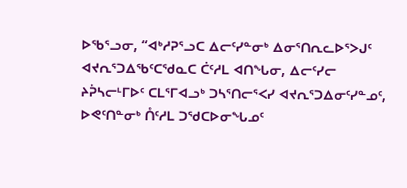ᐅᖃᕐᓗᓂ, “ᐊᒃᓱᕈᕐᓗᑕ ᐃᓕᑦᓯᓐᓂᒃ ᐃᓂᕐᑎᕆᓚᐅᕐᐳᒍᑦ ᐊᔪᕆᕐᑐᐃᖃᑦᑕᖁᓇᑕ ᑖᑦᓱᒪ ᐊᑎᖓᓂ, ᐃᓕᑦᓯᓕ ᔨᕉᓴᓕᒻᒥᐅᑦ ᑕᒪᕐᒥᐊᓗᒃ ᑐᓴᕐᑎᓕᕐᐸᓯ ᐊᔪᕆᕐᑐᐃᓂᑦᓯᓐᓄᑦ, ᐅᕙᑦᑎᓐᓂᒃ ᑍᑦᓱᒪ ᑐᖁᑕᐅᓂᖓᓄᑦ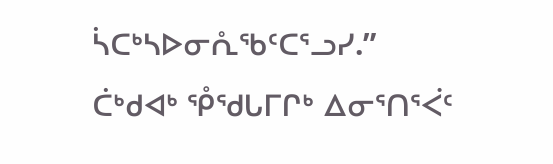ᓵᑕᒃᓴᐅᓂᕅᖃᑦᑕᕐᓗᓯ.”
ᑖᒃᑯᐊᒃ ᕾᖁᒐᒥᒋᒃ ᐃᓂᕐᑎᕐᐹᑦ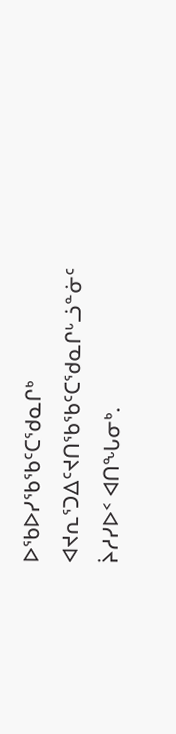ᐅᖃᐅᓯᖃᖃᑦᑕᖁᓇᒋᒃ ᐊᔪᕆᕐᑐᐃᑦᔪᑎᖃᖃᑦᑕᖁᓇᒋᒡᓘᓐᓃᑦ ᔩᓱᓯᐅᑉ ᐊᑎᖓᓂᒃ.